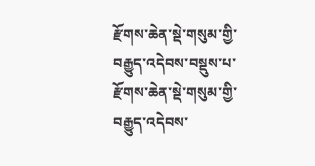རྫོགས་ཆེན་སྡེ་གསུམ་གྱི་བརྒྱུད་འདེབས་བསྡུས་པ་
རྫོགས་ཆེན་སྡེ་གསུམ་གྱི་བརྒྱུད་འདེབས་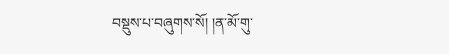བསྡུས་པ་བཞུགས་སོ། །ན་མོ་གུ་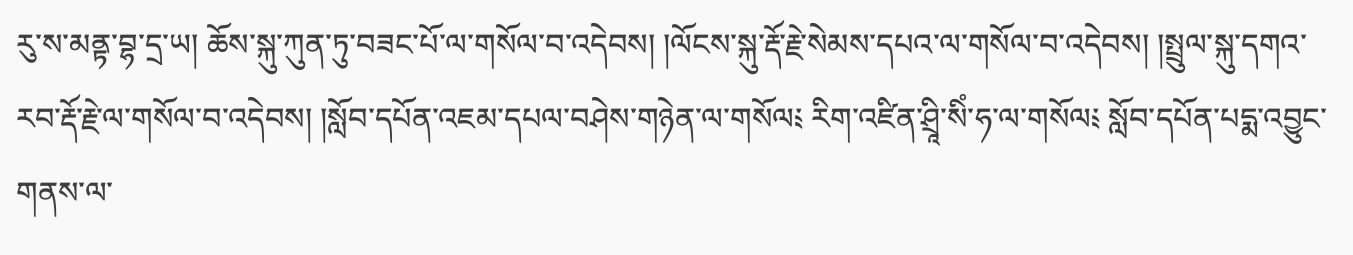རུ་ས་མནྟ་བྷ་དྲ་ཡ། ཆོས་སྐུ་ཀུན་ཏུ་བཟང་པོ་ལ་གསོལ་བ་འདེབས། །ལོངས་སྐུ་རྡོ་རྗེ་སེམས་དཔའ་ལ་གསོལ་བ་འདེབས། །སྤྲུལ་སྐུ་དགའ་རབ་རྡོ་རྗེ་ལ་གསོལ་བ་འདེབས། །སློབ་དཔོན་འཇམ་དཔལ་བཤེས་གཉེན་ལ་གསོལ༴ རིག་འཛིན་ཤྲཱི་སིཾ་ཧ་ལ་གསོལ༴ སློབ་དཔོན་པདྨ་འབྱུང་གནས་ལ་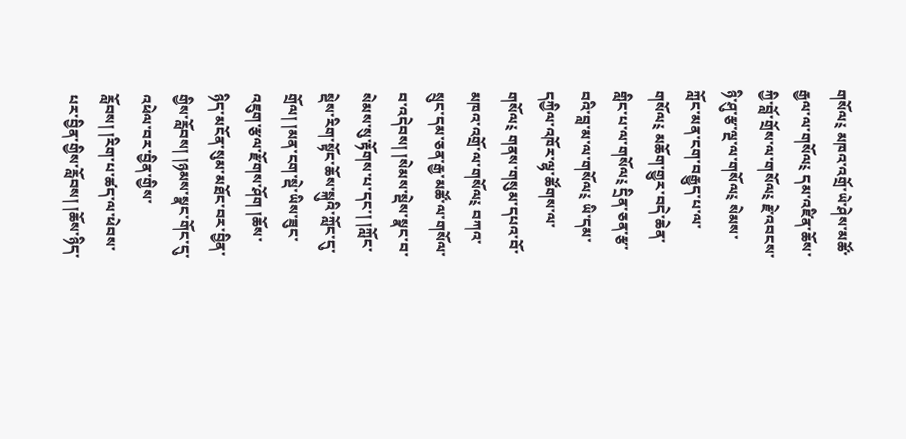གསོལ༴ མཁའ་འགྲོ་ཡེ་ཤེས་མཚོ་རྒྱལ་ལ་གསོལ༴ དམ་འཛིན་ཆོས་ཀྱི་བློ་གྲོས་ལ་གསོལ༴ རྗེ་འབངས་ཉི་ཤུ་རྩ་ལྔ་ལ་གསོལ༴ སེམས་ཀློང་མན་ངག་བརྒྱུད་པ་ལ་གསོལ༴ མཆོག་གྱུར་བདེ་ཆེན་གླིང་པ་ལ་གསོལ༴ དྲིན་ཅན་རྩ་བའི་བླ་མ་ལ་གསོལ༴ ཡི་དམ་དཀྱིལ་འཁོར་ལྷ་ཚོགས་ལ་གསོལ༴ གནས་གསུམ་དཔའ་བོ་མཁའ་འགྲོ་ལ་གསོལ༴ བཀའ་སྲུང་དམ་ཅན་རྒྱ་མཚོ་ལ་གསོལ་བ་འདེབས། །སེམས་སྡེས་སྣང་བ་སེམས་སུ་རྟོགས་པ་དང་། །ཀློང་སྡེས་རིག་སྟོང་ཆོས་སྐུའི་ཀློང་དུ་གྲོལ། །མན་ངག་སྡེ་ཡིས་ཟུང་འཇུག་རྩལ་རྫོགས་ཤོག །ཆོས་ཉིད་མངོན་སུམ་མཐོང་བར་བྱིན་གྱིས་རློབས། །ཉམས་སྣང་གོང་དུ་འཕེལ་བར་བྱིན་གྱིས་རློབས། །རིག་པ་ཚད་ལ་ཕེབས་པར་བྱིན་གྱིས་རློབས། །ཆོས་ཉིད་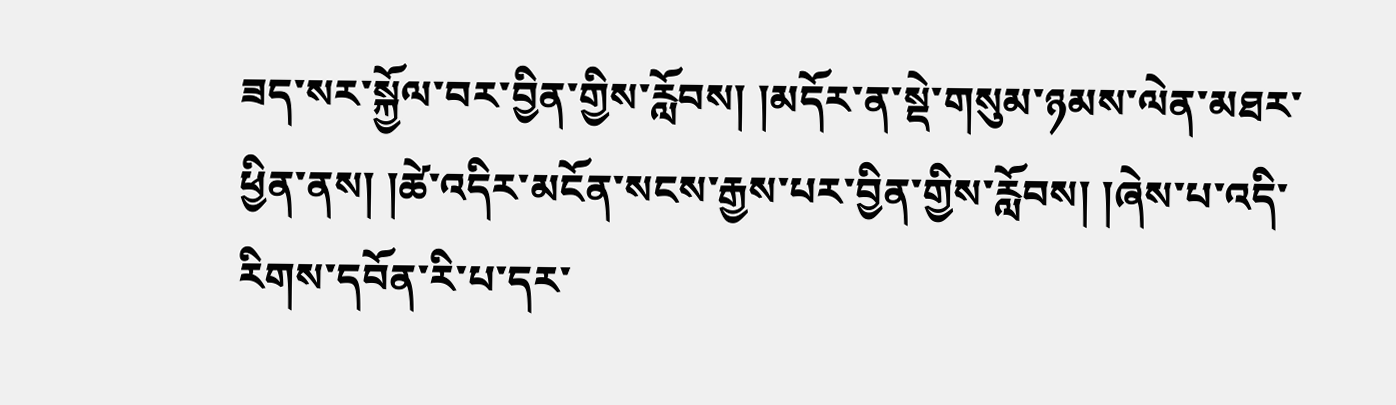ཟད་སར་སྐྱོལ་བར་བྱིན་གྱིས་རློབས། །མདོར་ན་སྡེ་གསུམ་ཉམས་ལེན་མཐར་ཕྱིན་ནས། །ཚེ་འདིར་མངོན་སངས་རྒྱས་པར་བྱིན་གྱིས་རློབས། །ཞེས་པ་འདི་རིགས་དབོན་རི་པ་དར་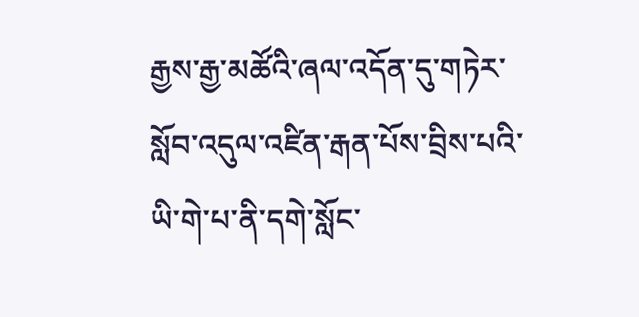རྒྱས་རྒྱ་མཚོའི་ཞལ་འདོན་དུ་གཏེར་སློབ་འདུལ་འཛིན་རྒན་པོས་བྲིས་པའི་ཡི་གེ་པ་ནི་དགེ་སློང་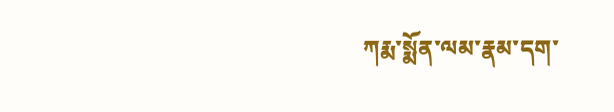ཀརྨ་སྨོན་ལམ་རྣམ་དག་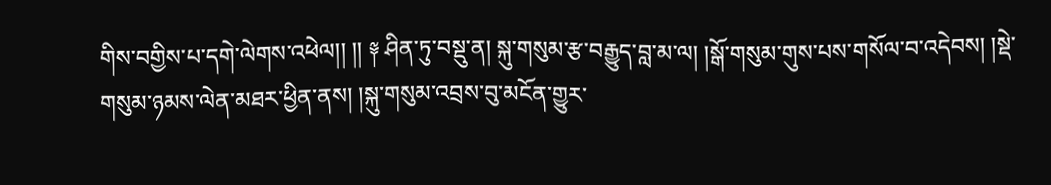གིས་བགྱིས་པ་དགེ་ལེགས་འཕེལ།། །། ༈ ཤིན་ཏུ་བསྡུ་ན། སྐུ་གསུམ་རྩ་བརྒྱུད་བླ་མ་ལ། །སྒོ་གསུམ་གུས་པས་གསོལ་བ་འདེབས། །སྡེ་གསུམ་ཉམས་ལེན་མཐར་ཕྱིན་ནས། །སྐུ་གསུམ་འབྲས་བུ་མངོན་གྱུར་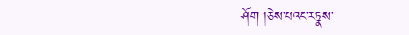ཤོག །ཅེས་པའང་རཏྣས་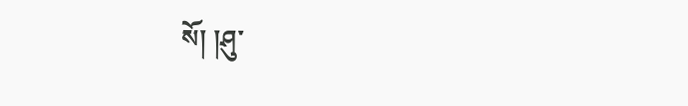སོ། །ཤུ་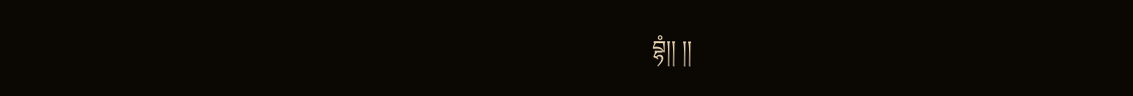བྷཾ།། །།